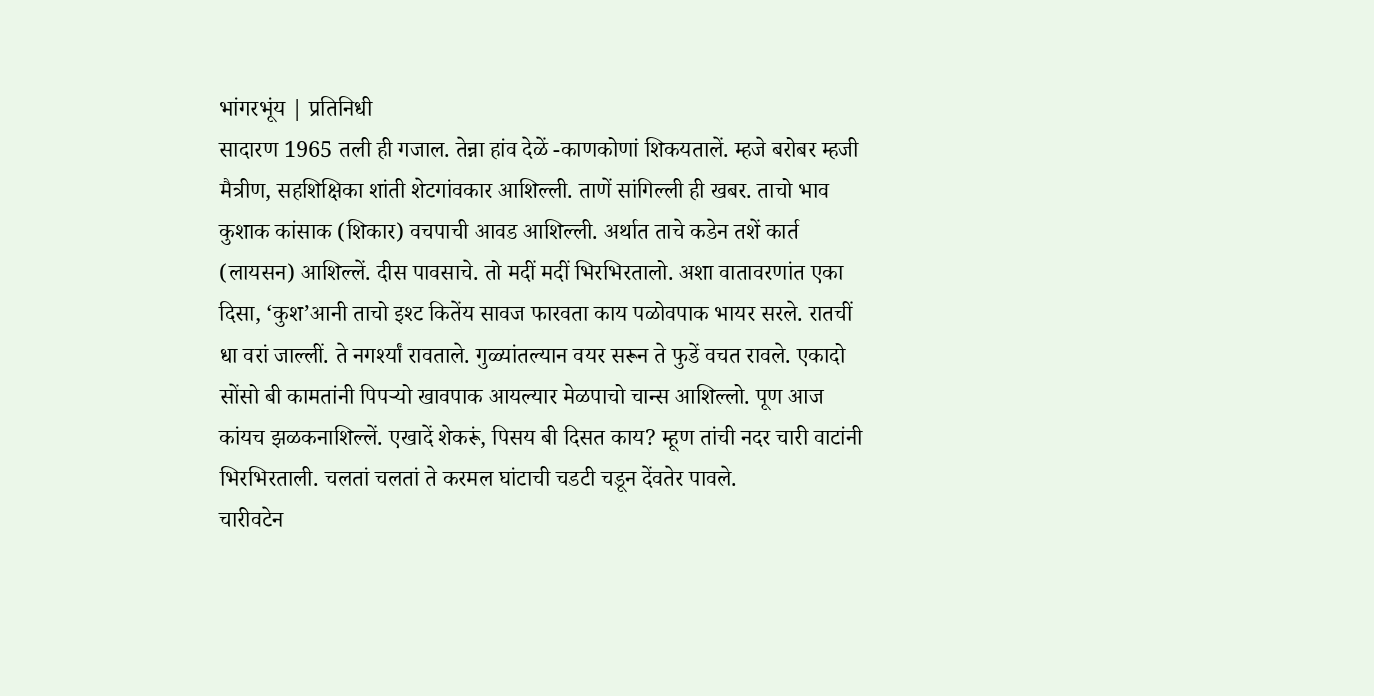भांगरभूंय | प्रतिनिधी
सादारण 1965 तली ही गजाल. तेन्ना हांव देळें -काणकोणां शिकयतालें. म्हजे बरोबर म्हजी मैत्रीण, सहशिक्षिका शांती शेटगांवकार आशिल्ली. ताणें सांगिल्ली ही खबर. ताचो भाव कुशाक कांसाक (शिकार) वचपाची आवड आशिल्ली. अर्थात ताचे कडेन तशें कार्त (लायसन) आशिल्लें. दीस पावसाचे. तो मदीं मदीं भिरभिरतालो. अशा वातावरणांत एका दिसा, ‘कुश’आनी ताचो इश्ट कितेंय सावज फारवता काय पळोवपाक भायर सरले. रातचीं धा वरां जाल्लीं. ते नगर्श्यां रावताले. गुळ्यांतल्यान वयर सरून ते फुडें वचत रावले. एकादो सोंसो बी कामतांनी पिपऱ्यो खावपाक आयल्यार मेळपाचो चान्स आशिल्लो. पूण आज कांयच झळकनाशिल्लें. एखादें शेकरूं, पिसय बी दिसत काय? म्हूण तांची नदर चारी वाटांनी भिरभिरताली. चलतां चलतां ते करमल घांटाची चडटी चडून देंवतेर पावले.
चारीवटेन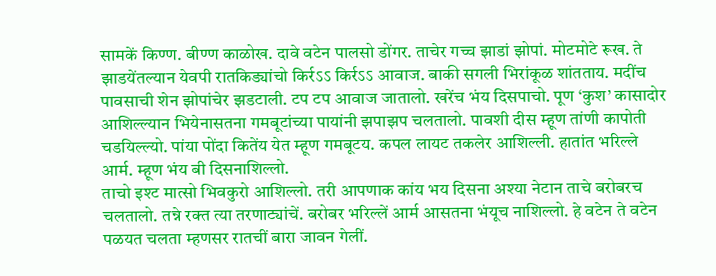सामकें किण्ण. बीण्ण काळोख. दावे वटेन पालसो डोंगर. ताचेर गच्च झाडां झोपां. मोटमोटे रूख. ते झाडयेंतल्यान येवपी रातकिड्यांचो किर्रऽऽ किर्रऽऽ आवाज. बाकी सगली भिरांकूळ शांतताय. मदींच पावसाची शेन झोपांचेर झडटाली. टप टप आवाज जातालो. खरेंच भंय दिसपाचो. पूण ‘कुश’ कासादोर आशिल्ल्यान भियेनासतना गमबूटांच्या पायांनी झपाझप चलतालो. पावशी दीस म्हूण तांणी कापोती चडयिल्ल्यो. पांया पोंदा कितेंय येत म्हूण गमबूटय. कपल लायट तकलेर आशिल्ली. हातांत भरिल्ले आर्म. म्हूण भंय बी दिसनाशिल्लो.
ताचो इश्ट मात्सो भिवकुरो आशिल्लो. तरी आपणाक कांय भय दिसना अश्या नेटान ताचे बरोबरच चलतालो. तन्ने रक्त त्या तरणाट्यांचें. बरोबर भरिल्लें आर्म आसतना भंयूच नाशिल्लो. हे वटेन ते वटेन पळयत चलता म्हणसर रातचीं बारा जावन गेलीं.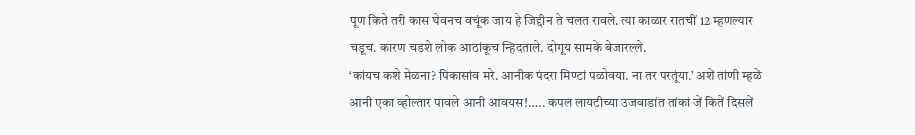पूण किते तरी कास घेवनच वचूंक जाय हे जिद्दीन ते चलत रावले. त्या काळार रातचीं 12 म्हणल्यार चडूच. कारण चडशे लोक आठांकूच न्हिदताले. दोगूय सामके बेजारल्ले.
‘कांयच कशे मेळना? पिकासांव मरे. आनीक पंदरा मिण्टां पळोवया. ना तर परतूंया.’ अशें तांणी म्हळें आनी एका व्होल्तार पावले आनी आवयस!….. कपल लायटीच्या उजवाडांत तांकां जें कितें दिसलें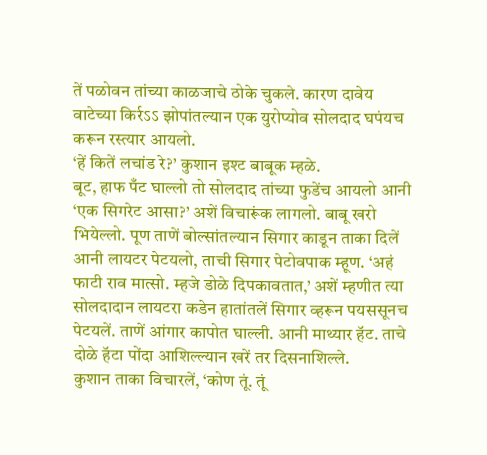तें पळोवन तांच्या काळजाचे ठोके चुकले. कारण दावेय वाटेच्या किर्रऽऽ झोपांतल्यान एक युरोप्योव सोलदाद घपंयच करून रस्त्यार आयलो.
‘हें कितें लचांड रे?’ कुशान इश्ट बाबूक म्हळे.
बूट, हाफ पँट घाल्लो तो सोलदाद तांच्या फुडेंच आयलो आनी ‘एक सिगरेट आसा?’ अशें विचारूंक लागलो. बाबू खरो भियेल्लो. पूण ताणें बोल्सांतल्यान सिगार काडून ताका दिलें आनी लायटर पेटयलो, ताची सिगार पेटोवपाक म्हूण. ‘अहं फाटी राव मात्सो. म्हजे डोळे दिपकावतात,’ अशें म्हणीत त्या सोलदादान लायटरा कडेन हातांतलें सिगार व्हरून पयससूनच पेटयलें. ताणें आंगार कापोत घाल्ली. आनी माथ्यार हॅट. ताचे दोळे हॅटा पोंदा आशिल्ल्यान खरें तर दिसनाशिल्ले.
कुशान ताका विचारलें, ‘कोण तूं. तूं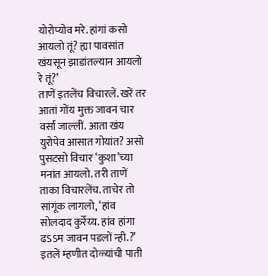योरोप्योव मरे. हांगां कसो आयलो तूं? ह्या पावसांत खंयसून झाडांतल्यान आयलो रे तूं?’
ताणें इतलेंच विचारलें. खरें तर आतां गोंय मुक्त जावन चार वर्सां जाल्लीं. आता खंय युरोपेव आसात गोयांत? असो पुसटसो विचार ‘कुशा’च्या मनांत आयलो. तरी ताणें ताका विचारलेंच. ताचेर तो सांगूंक लागलो, ‘हांव सोलदाद कुर्रेय्य. हांव हांगा ढऽऽम जावन पडलों न्ही.?’
इतलें म्हणीत दोळ्यांची पाती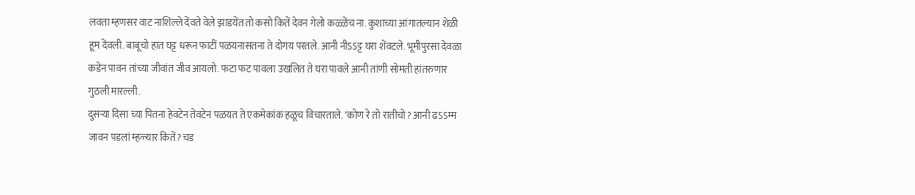लवता म्हणसर वाट नाशिल्ले देंवते वेले झाडयेंत तो कसो कितें देवन गेलो कळ्ळेंच ना. कुशाच्या आंगातल्यान शेळी हूम देंवली. बाबूचो हात घट्ट धरून फाटीं पळयनासतना ते दोगय परतले. आनी नीऽऽट्ट घरा शेंवटले. भूमीपुरसा देवळा कडेन पावन तांच्या जीवांत जीव आयलो. फटा फट पावला उखलित ते घरा पावले आनी तांणी सोमती हांतरुणार गुठली मारल्ली.
दुसऱ्या दिसा च्या पितना हेवटेन तेवटेन पळयत ते एकमेकांक हळूच विचारताले. ‘कोण रे तो रातीचो? आनी ढऽऽम्म जावन पडलां म्हळ्यार कितें? चड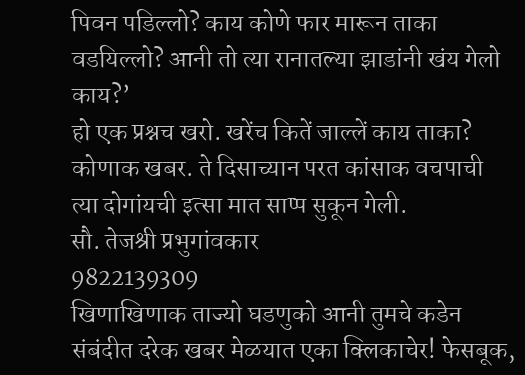पिवन पडिल्लो? काय कोणे फार मारून ताका वडयिल्लो? आनी तो त्या रानातल्या झाडांनी खंय गेलो काय?’
हो एक प्रश्नच खरो. खरेंच कितें जाल्लें काय ताका? कोणाक खबर. ते दिसाच्यान परत कांसाक वचपाची त्या दोगांयची इत्सा मात साप्प सुकून गेली.
सौ. तेजश्री प्रभुगांवकार
9822139309
खिणाखिणाक ताज्यो घडणुको आनी तुमचे कडेन संबंदीत दरेक खबर मेळयात एका क्लिकाचेर! फेसबूक,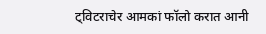ट्विटराचेर आमकां फॉलो करात आनी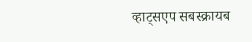व्हाट्सएप सबस्क्रायब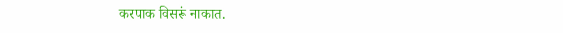करपाक विसरूं नाकात.